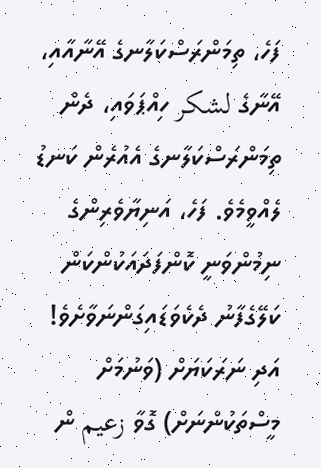ފަހެ، ތިމަންރަސްކަލާނގެ އޭނާއާއި، އޭނާގެ لشكر ހިއްޕަވައި، ދެން ތިމަންރަސްކަލާނގެ އެއުރެން ކަނޑު ލެއްވީމެވެ. ފަހެ، އަނިޔާވެރިންގެ ނިމުންވަނީ ކޮންފަދައަކުންކަން ކަލޭގެފާނު ދެކެވަޑައިގަންނަވާށެވެ!
އަދި ނަރަކަޔަށް (ވަނުމަށް މީސްތަކުންނަށް) ގޮވާ زعيم ން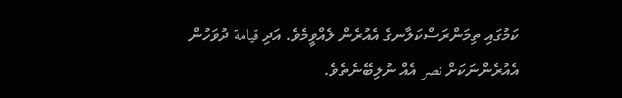ކަމުގައި ތިމަންރަސްކަލާނގެ އެއުރެން ލެއްވީމެވެ. އަދި قيامة ދުވަހުން އެއުރެންނަކަށް نصر އެއް ނުލިބޭނެތެވެ.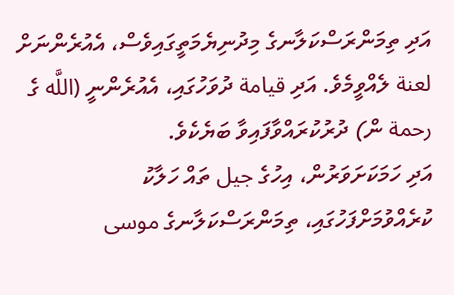އަދި ތިމަންރަސްކަލާނގެ މިދުނިޔެމަތީގައިވެސް، އެއުރެންނަށް لعنة ލެއްވީމެވެ. އަދި قيامة ދުވަހުގައި، އެއުރެންނީ (اللَّه ގެ رحمة ން) ދުރުކުރައްވާފައިވާ ބަޔެކެވެ.
އަދި ހަމަކަށަވަރުން، އިހުގެ جيل ތައް ހަލާކު ކުރެއްވުމަށްފަހުގައި، ތިމަންރަސްކަލާނގެ موسى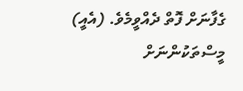ގެފާނަށް ފޮތް ދެއްވީމެވެ. (އެއީ) މީސްތަކުންނަށް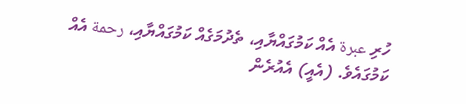ހުރި عبرة އެއް ކަމުގައްޔާއި، ތެދުމަގެއް ކަމުގައްޔާއި، رحمة އެއް ކަމުގައެވެ. (އެއީ) އެއުރެން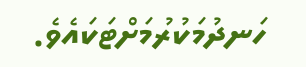ހަނދުމަކުރުމަށްޓަކައެވެ.